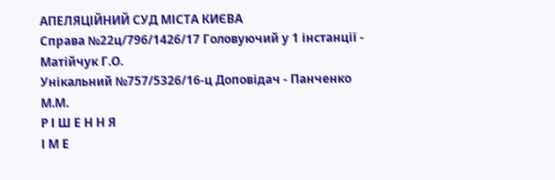АПЕЛЯЦІЙНИЙ СУД МІСТА КИЄВА
Справа №22ц/796/1426/17 Головуючий у 1 інстанції - Матійчук Г.О.
Унікальний №757/5326/16-ц Доповідач - Панченко М.М.
Р І Ш Е Н Н Я
І М Е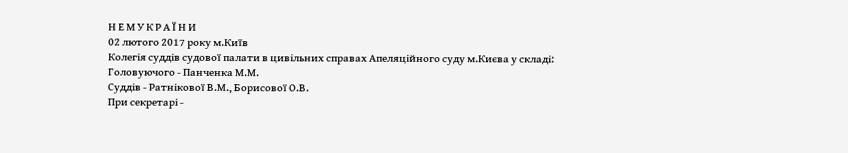Н Е М У К Р А Ї Н И
02 лютого 2017 року м.Київ
Колегія суддів судової палати в цивільних справах Апеляційного суду м.Києва у складі:
Головуючого - Панченка М.М.
Суддів - Ратнікової В.М., Борисової О.В.
При секретарі -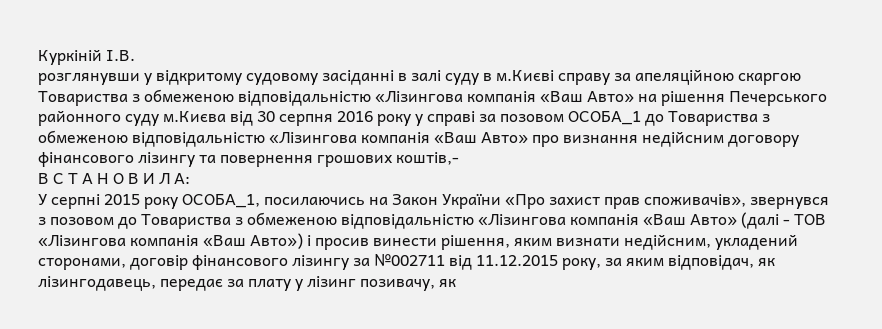Куркіній І.В.
розглянувши у відкритому судовому засіданні в залі суду в м.Києві справу за апеляційною скаргою Товариства з обмеженою відповідальністю «Лізингова компанія «Ваш Авто» на рішення Печерського районного суду м.Києва від 30 серпня 2016 року у справі за позовом ОСОБА_1 до Товариства з обмеженою відповідальністю «Лізингова компанія «Ваш Авто» про визнання недійсним договору фінансового лізингу та повернення грошових коштів,-
В С Т А Н О В И Л А:
У серпні 2015 року ОСОБА_1, посилаючись на Закон України «Про захист прав споживачів», звернувся з позовом до Товариства з обмеженою відповідальністю «Лізингова компанія «Ваш Авто» (далі - ТОВ «Лізингова компанія «Ваш Авто») і просив винести рішення, яким визнати недійсним, укладений сторонами, договір фінансового лізингу за №002711 від 11.12.2015 року, за яким відповідач, як лізингодавець, передає за плату у лізинг позивачу, як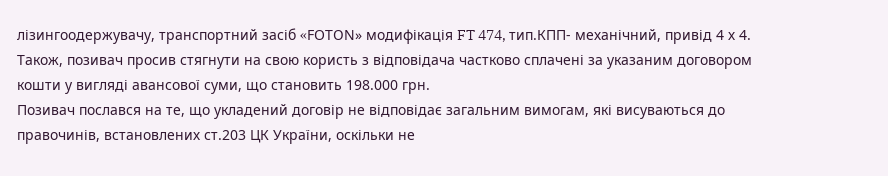лізингоодержувачу, транспортний засіб «FOТОN» модифікація FT 474, тип.КПП- механічний, привід 4 х 4.
Також, позивач просив стягнути на свою користь з відповідача частково сплачені за указаним договором кошти у вигляді авансової суми, що становить 198.000 грн.
Позивач послався на те, що укладений договір не відповідає загальним вимогам, які висуваються до правочинів, встановлених ст.203 ЦК України, оскільки не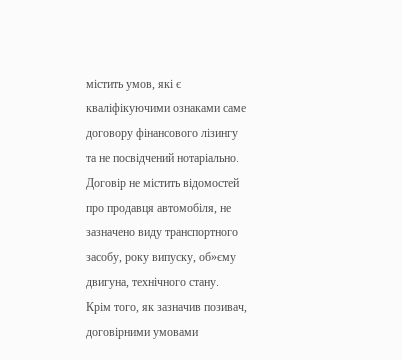містить умов, які є кваліфікуючими ознаками саме договору фінансового лізингу та не посвідчений нотаріально. Договір не містить відомостей про продавця автомобіля, не зазначено виду транспортного засобу, року випуску, об»єму двигуна, технічного стану.
Крім того, як зазначив позивач, договірними умовами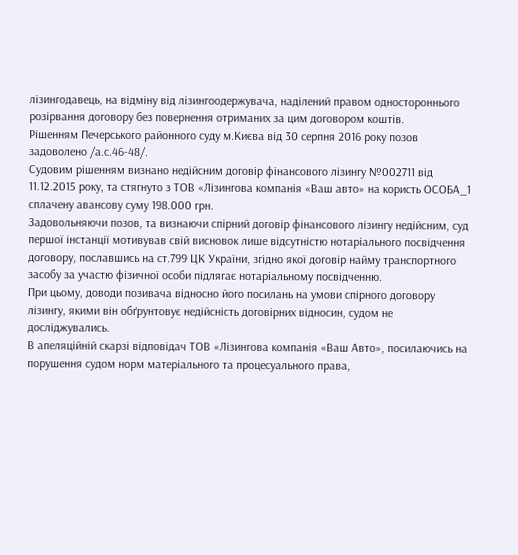лізингодавець, на відміну від лізингоодержувача, наділений правом одностороннього розірвання договору без повернення отриманих за цим договором коштів.
Рішенням Печерського районного суду м.Києва від 30 серпня 2016 року позов задоволено /а.с.46-48/.
Судовим рішенням визнано недійсним договір фінансового лізингу №002711 від 11.12.2015 року, та стягнуто з ТОВ «Лізингова компанія «Ваш авто» на користь ОСОБА_1 сплачену авансову суму 198.000 грн.
Задовольняючи позов, та визнаючи спірний договір фінансового лізингу недійсним, суд першої інстанції мотивував свій висновок лише відсутністю нотаріального посвідчення договору, пославшись на ст.799 ЦК України, згідно якої договір найму транспортного засобу за участю фізичної особи підлягає нотаріальному посвідченню.
При цьому, доводи позивача відносно його посилань на умови спірного договору лізингу, якими він обґрунтовує недійсність договірних відносин, судом не досліджувались.
В апеляційній скарзі відповідач ТОВ «Лізингова компанія «Ваш Авто», посилаючись на порушення судом норм матеріального та процесуального права,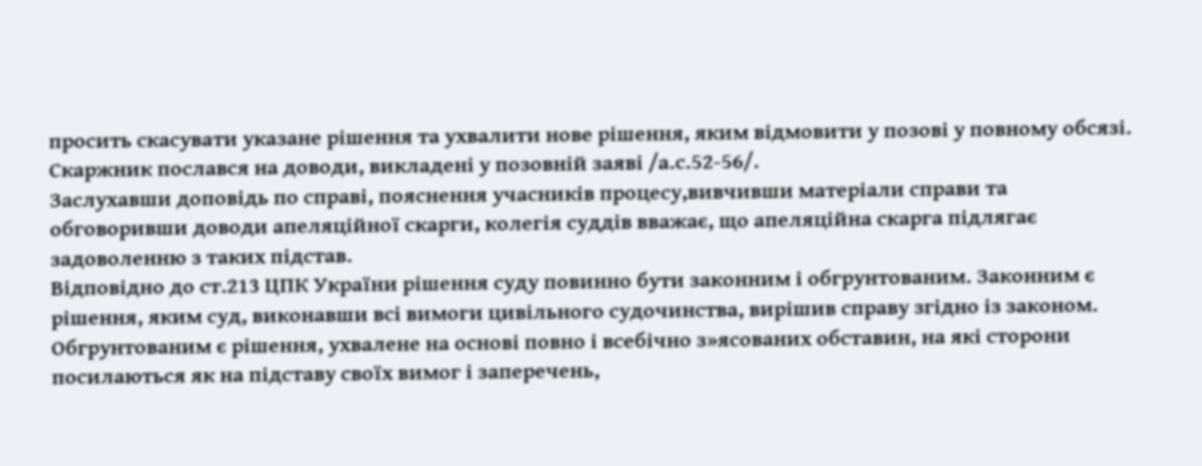просить скасувати указане рішення та ухвалити нове рішення, яким відмовити у позові у повному обсязі. Скаржник послався на доводи, викладені у позовній заяві /а.с.52-56/.
Заслухавши доповідь по справі, пояснення учасників процесу,вивчивши матеріали справи та обговоривши доводи апеляційної скарги, колегія суддів вважає, що апеляційна скарга підлягає задоволенню з таких підстав.
Відповідно до ст.213 ЦПК України рішення суду повинно бути законним і обгрунтованим. Законним є рішення, яким суд, виконавши всі вимоги цивільного судочинства, вирішив справу згідно із законом. Обгрунтованим є рішення, ухвалене на основі повно і всебічно з»ясованих обставин, на які сторони посилаються як на підставу своїх вимог і заперечень,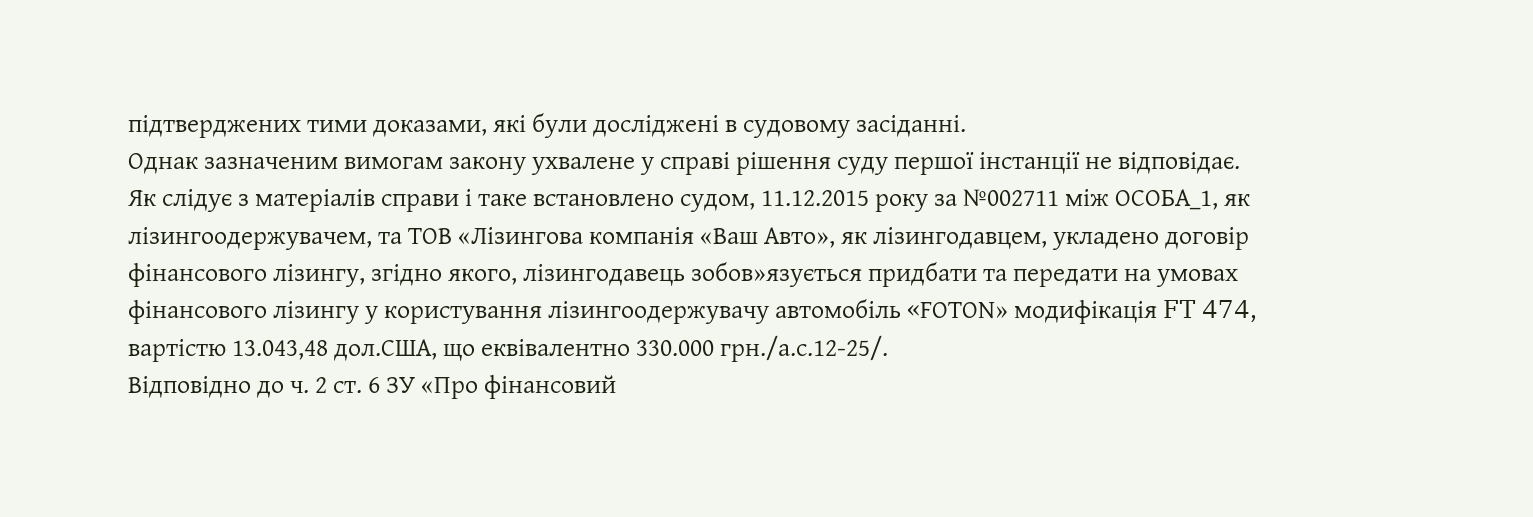підтверджених тими доказами, які були досліджені в судовому засіданні.
Однак зазначеним вимогам закону ухвалене у справі рішення суду першої інстанції не відповідає.
Як слідує з матеріалів справи і таке встановлено судом, 11.12.2015 року за №002711 між ОСОБА_1, як лізингоодержувачем, та ТОВ «Лізингова компанія «Ваш Авто», як лізингодавцем, укладено договір фінансового лізингу, згідно якого, лізингодавець зобов»язується придбати та передати на умовах фінансового лізингу у користування лізингоодержувачу автомобіль «FOТОN» модифікація FT 474, вартістю 13.043,48 дол.США, що еквівалентно 330.000 грн./а.с.12-25/.
Відповідно до ч. 2 ст. 6 ЗУ «Про фінансовий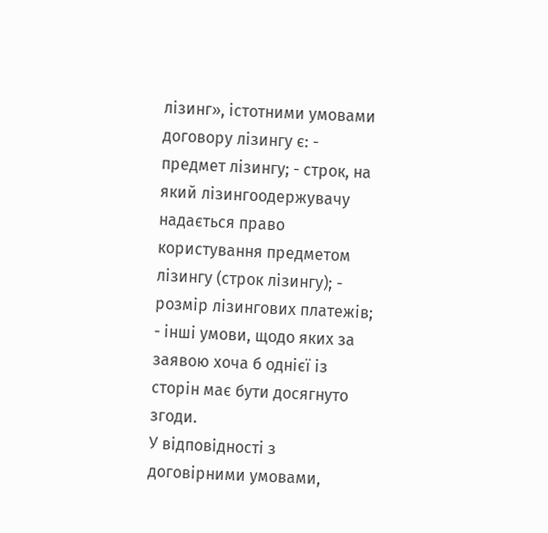лізинг», істотними умовами договору лізингу є: - предмет лізингу; - строк, на який лізингоодержувачу надається право користування предметом лізингу (строк лізингу); - розмір лізингових платежів; - інші умови, щодо яких за заявою хоча б однієї із сторін має бути досягнуто згоди.
У відповідності з договірними умовами,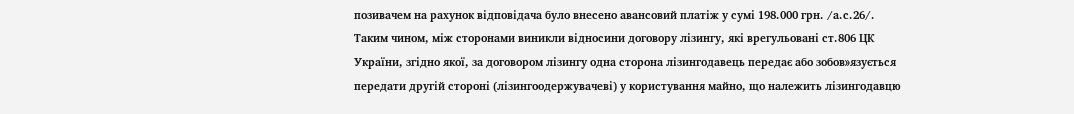позивачем на рахунок відповідача було внесено авансовий платіж у сумі 198.000 грн. /а.с.26/.
Таким чином, між сторонами виникли відносини договору лізингу, які врегульовані ст.806 ЦК України, згідно якої, за договором лізингу одна сторона лізингодавець передає або зобов»язується передати другій стороні (лізингоодержувачеві) у користування майно, що належить лізингодавцю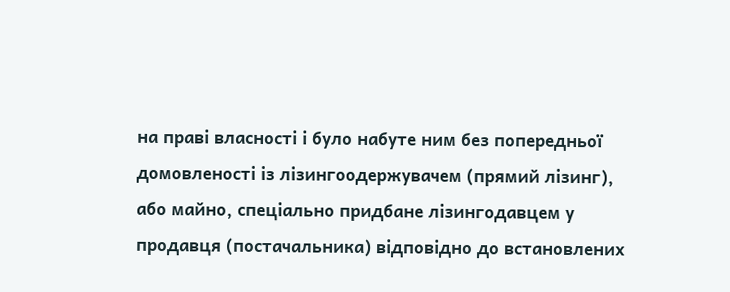на праві власності і було набуте ним без попередньої домовленості із лізингоодержувачем (прямий лізинг), або майно, спеціально придбане лізингодавцем у продавця (постачальника) відповідно до встановлених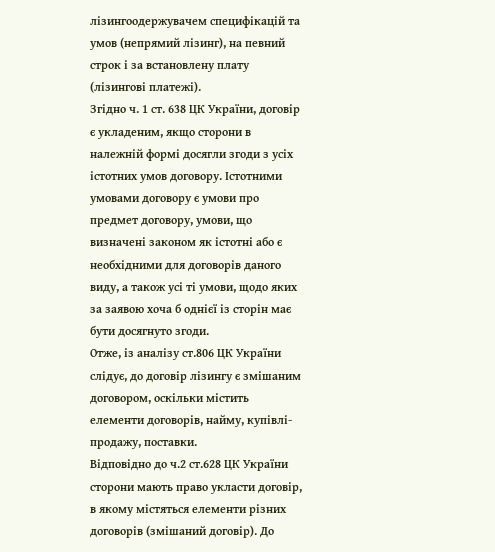лізингоодержувачем специфікацій та умов (непрямий лізинг), на певний строк і за встановлену плату (лізингові платежі).
Згідно ч. 1 ст. 638 ЦК України, договір є укладеним, якщо сторони в належній формі досягли згоди з усіх істотних умов договору. Істотними умовами договору є умови про предмет договору, умови, що визначені законом як істотні або є необхідними для договорів даного виду, а також усі ті умови, щодо яких за заявою хоча б однієї із сторін має бути досягнуто згоди.
Отже, із аналізу ст.806 ЦК України слідує, до договір лізингу є змішаним договором, оскільки містить елементи договорів, найму, купівлі-продажу, поставки.
Відповідно до ч.2 ст.628 ЦК України сторони мають право укласти договір, в якому містяться елементи різних договорів (змішаний договір). До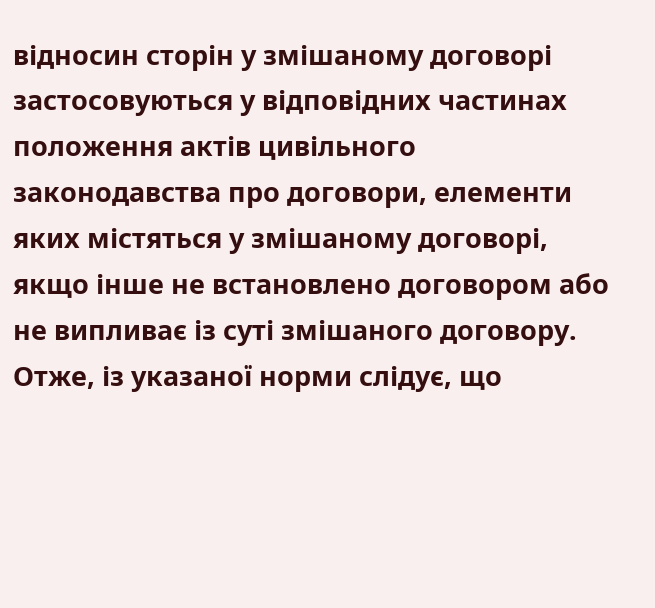відносин сторін у змішаному договорі застосовуються у відповідних частинах положення актів цивільного законодавства про договори, елементи яких містяться у змішаному договорі, якщо інше не встановлено договором або не випливає із суті змішаного договору.
Отже, із указаної норми слідує, що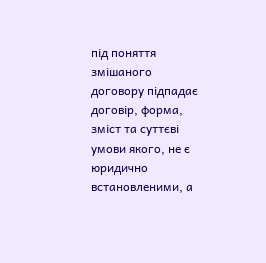під поняття змішаного договору підпадає договір, форма, зміст та суттєві умови якого, не є юридично встановленими, а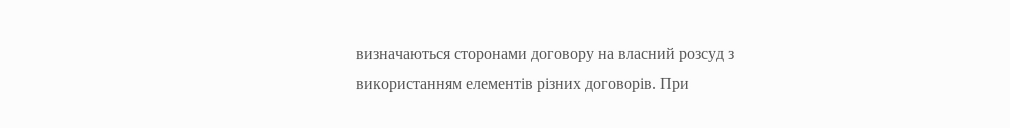визначаються сторонами договору на власний розсуд з використанням елементів різних договорів. При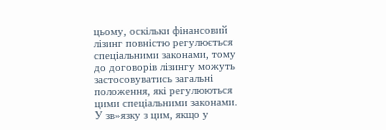цьому, оскільки фінансовий лізинг повністю регулюється спеціальними законами, тому до договорів лізингу можуть застосовуватись загальні положення, які регулюються цими спеціальними законами.
У зв»язку з цим, якщо у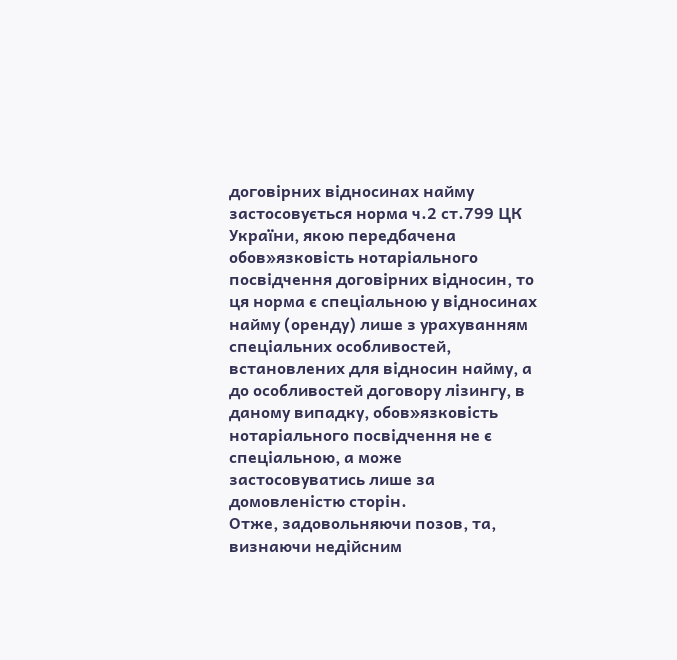договірних відносинах найму застосовується норма ч.2 ст.799 ЦК України, якою передбачена обов»язковість нотаріального посвідчення договірних відносин, то ця норма є спеціальною у відносинах найму (оренду) лише з урахуванням спеціальних особливостей, встановлених для відносин найму, а до особливостей договору лізингу, в даному випадку, обов»язковість нотаріального посвідчення не є спеціальною, а може застосовуватись лише за домовленістю сторін.
Отже, задовольняючи позов, та, визнаючи недійсним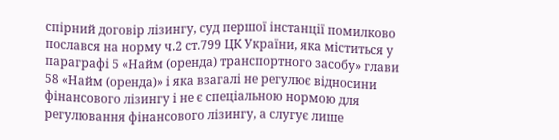спірний договір лізингу, суд першої інстанції помилково послався на норму ч.2 ст.799 ЦК України, яка міститься у параграфі 5 «Найм (оренда) транспортного засобу» глави 58 «Найм (оренда)» і яка взагалі не регулює відносини фінансового лізингу і не є спеціальною нормою для регулювання фінансового лізингу, а слугує лише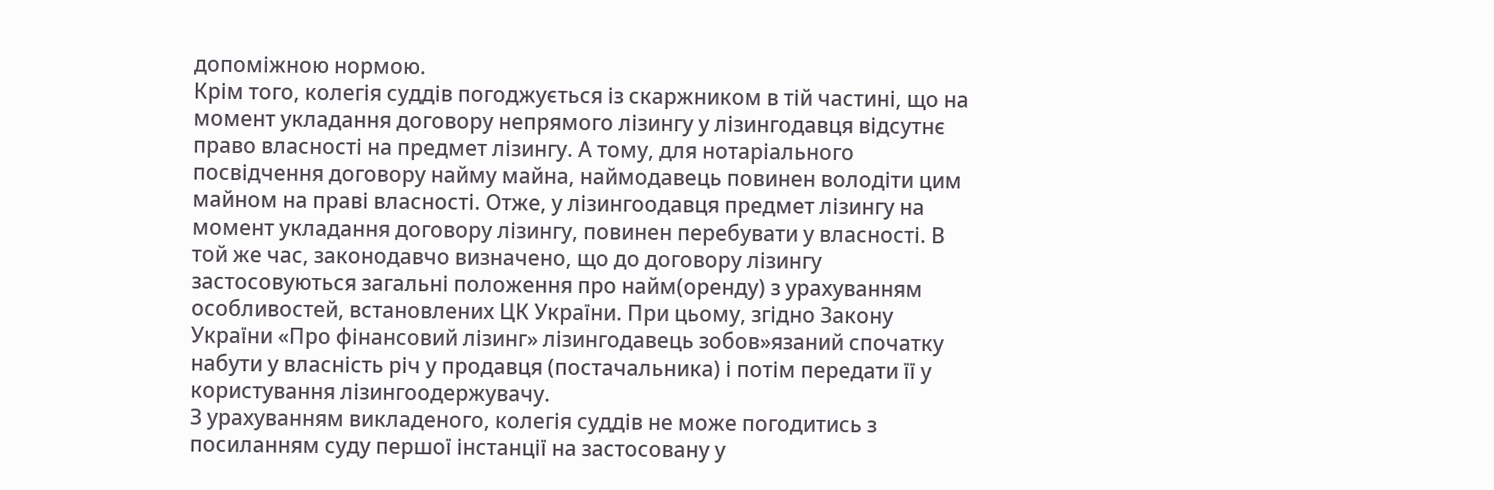допоміжною нормою.
Крім того, колегія суддів погоджується із скаржником в тій частині, що на момент укладання договору непрямого лізингу у лізингодавця відсутнє право власності на предмет лізингу. А тому, для нотаріального посвідчення договору найму майна, наймодавець повинен володіти цим майном на праві власності. Отже, у лізингоодавця предмет лізингу на момент укладання договору лізингу, повинен перебувати у власності. В той же час, законодавчо визначено, що до договору лізингу застосовуються загальні положення про найм(оренду) з урахуванням особливостей, встановлених ЦК України. При цьому, згідно Закону України «Про фінансовий лізинг» лізингодавець зобов»язаний спочатку набути у власність річ у продавця (постачальника) і потім передати її у користування лізингоодержувачу.
З урахуванням викладеного, колегія суддів не може погодитись з посиланням суду першої інстанції на застосовану у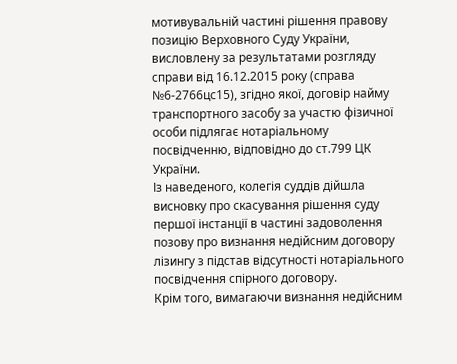мотивувальній частині рішення правову позицію Верховного Суду України, висловлену за результатами розгляду справи від 16.12.2015 року (справа №6-2766цс15), згідно якої, договір найму транспортного засобу за участю фізичної особи підлягає нотаріальному посвідченню, відповідно до ст.799 ЦК України.
Із наведеного, колегія суддів дійшла висновку про скасування рішення суду першої інстанції в частині задоволення позову про визнання недійсним договору лізингу з підстав відсутності нотаріального посвідчення спірного договору.
Крім того, вимагаючи визнання недійсним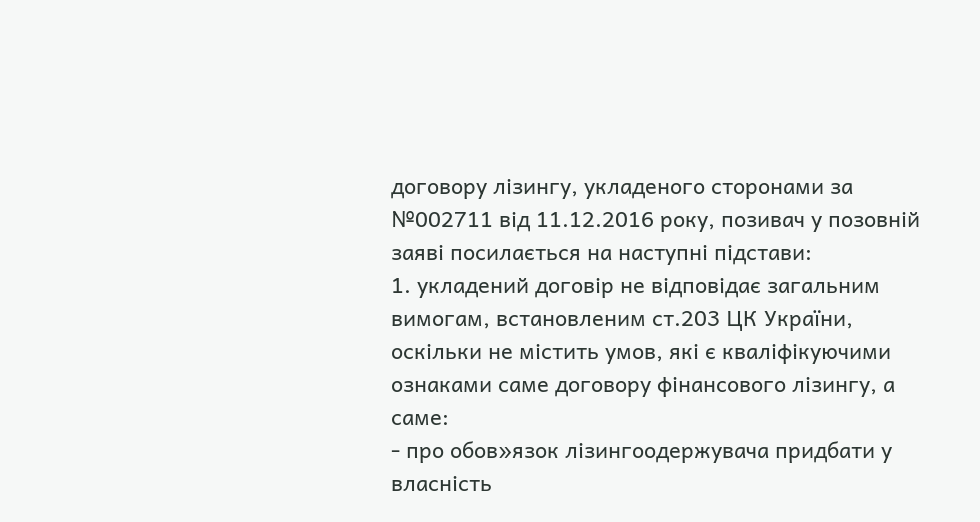договору лізингу, укладеного сторонами за №002711 від 11.12.2016 року, позивач у позовній заяві посилається на наступні підстави:
1. укладений договір не відповідає загальним вимогам, встановленим ст.203 ЦК України, оскільки не містить умов, які є кваліфікуючими ознаками саме договору фінансового лізингу, а саме:
- про обов»язок лізингоодержувача придбати у власність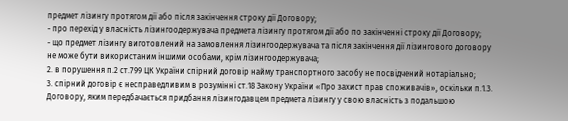предмет лізингу протягом дії або після закінчення строку дії Договору;
- про перехід у власність лізингоодержувача предмета лізингу протягом дії або по закінченні строку дії Договору;
- що предмет лізингу виготовлений на замовлення лізингоодержувача та після закінчення дії лізингового договору не може бути використаним іншими особами, крім лізингоодержувача;
2. в порушення п.2 ст.799 ЦК України спірний договір найму транспортного засобу не посвідчений нотаріально;
3. спірний договір є несправедливим в розумінні ст.18 Закону України «Про захист прав споживачів», оскільки п.1.3. Договору, яким передбачається придбання лізингодавцем предмета лізингу у свою власність з подальшою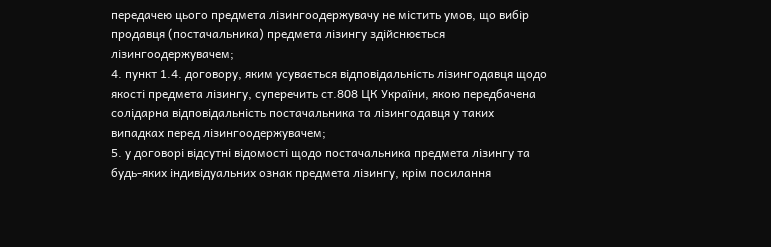передачею цього предмета лізингоодержувачу не містить умов, що вибір продавця (постачальника) предмета лізингу здійснюється лізингоодержувачем;
4. пункт 1.4. договору, яким усувається відповідальність лізингодавця щодо якості предмета лізингу, суперечить ст.808 ЦК України, якою передбачена солідарна відповідальність постачальника та лізингодавця у таких випадках перед лізингоодержувачем;
5. у договорі відсутні відомості щодо постачальника предмета лізингу та будь-яких індивідуальних ознак предмета лізингу, крім посилання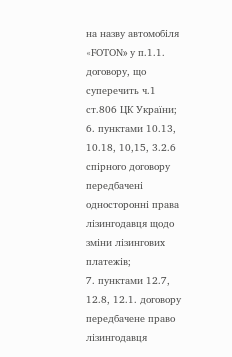на назву автомобіля «FOТОN» у п.1.1. договору, що суперечить ч.1 ст.806 ЦК України;
6. пунктами 10.13, 10.18, 10,15, 3.2.6 спірного договору передбачені односторонні права лізингодавця щодо зміни лізингових платежів;
7. пунктами 12.7, 12.8, 12.1. договору передбачене право лізингодавця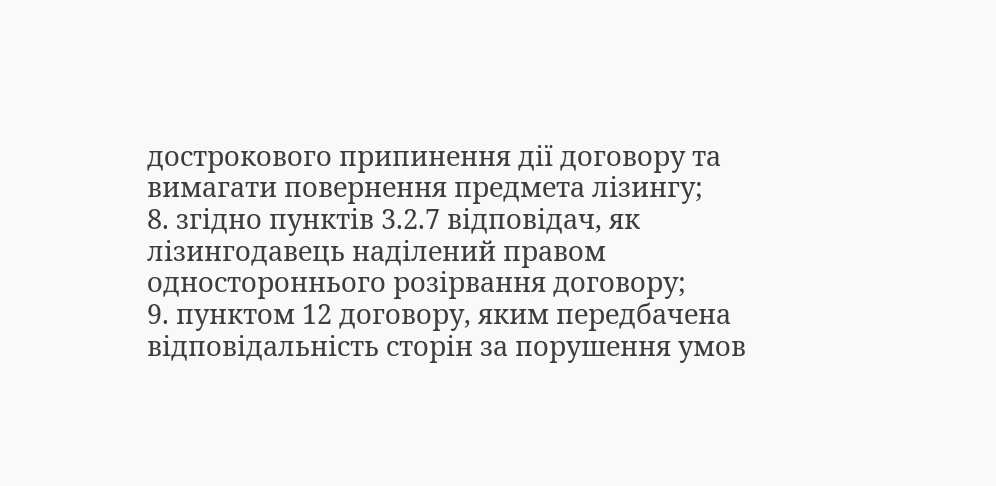дострокового припинення дії договору та вимагати повернення предмета лізингу;
8. згідно пунктів 3.2.7 відповідач, як лізингодавець наділений правом одностороннього розірвання договору;
9. пунктом 12 договору, яким передбачена відповідальність сторін за порушення умов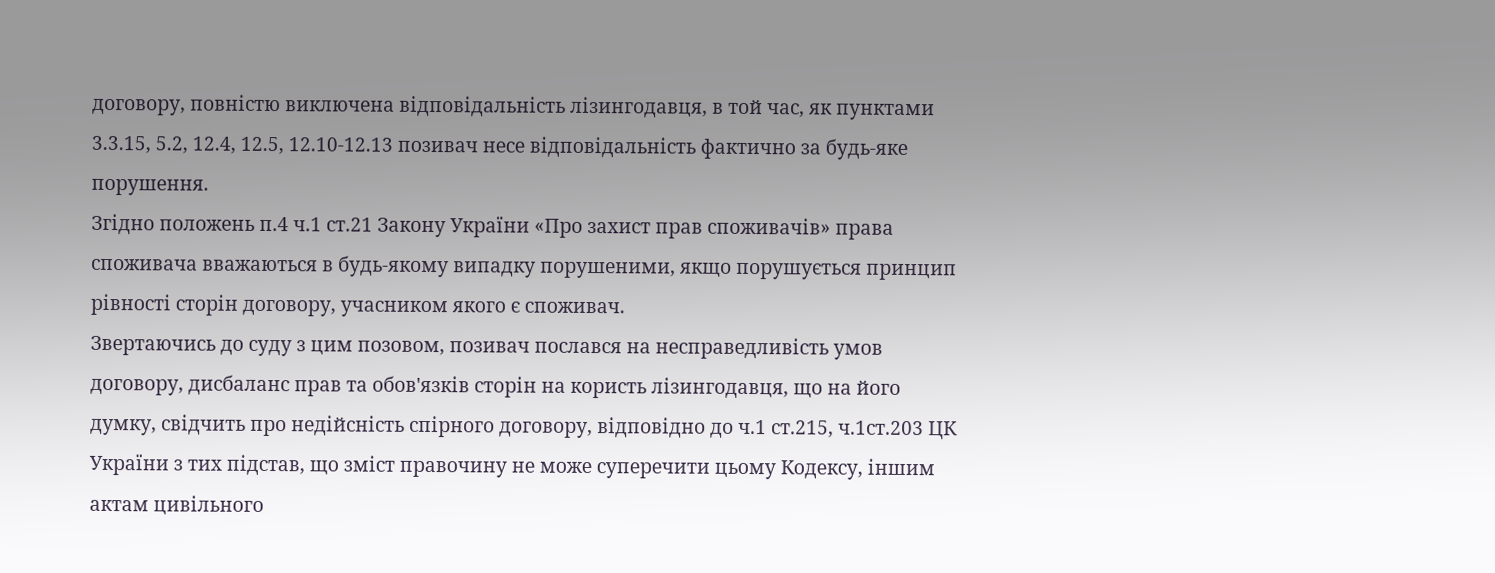договору, повністю виключена відповідальність лізингодавця, в той час, як пунктами 3.3.15, 5.2, 12.4, 12.5, 12.10-12.13 позивач несе відповідальність фактично за будь-яке порушення.
Згідно положень п.4 ч.1 ст.21 Закону України «Про захист прав споживачів» права споживача вважаються в будь-якому випадку порушеними, якщо порушується принцип рівності сторін договору, учасником якого є споживач.
Звертаючись до суду з цим позовом, позивач послався на несправедливість умов договору, дисбаланс прав та обов'язків сторін на користь лізингодавця, що на його думку, свідчить про недійсність спірного договору, відповідно до ч.1 ст.215, ч.1ст.203 ЦК України з тих підстав, що зміст правочину не може суперечити цьому Кодексу, іншим актам цивільного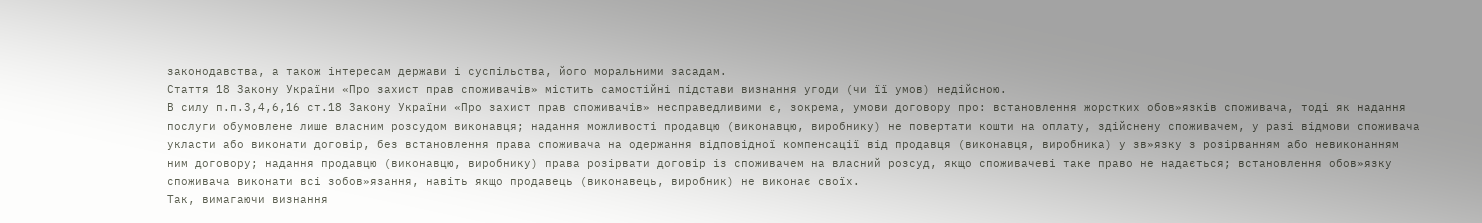законодавства, а також інтересам держави і суспільства, його моральними засадам.
Стаття 18 Закону України «Про захист прав споживачів» містить самостійні підстави визнання угоди (чи її умов) недійсною.
В силу п.п.3,4,6,16 ст.18 Закону України «Про захист прав споживачів» несправедливими є, зокрема, умови договору про: встановлення жорстких обов»язків споживача, тоді як надання послуги обумовлене лише власним розсудом виконавця; надання можливості продавцю (виконавцю, виробнику) не повертати кошти на оплату, здійснену споживачем, у разі відмови споживача укласти або виконати договір, без встановлення права споживача на одержання відповідної компенсації від продавця (виконавця, виробника) у зв»язку з розірванням або невиконанням ним договору; надання продавцю (виконавцю, виробнику) права розірвати договір із споживачем на власний розсуд, якщо споживачеві таке право не надається; встановлення обов»язку споживача виконати всі зобов»язання, навіть якщо продавець (виконавець, виробник) не виконає своїх.
Так, вимагаючи визнання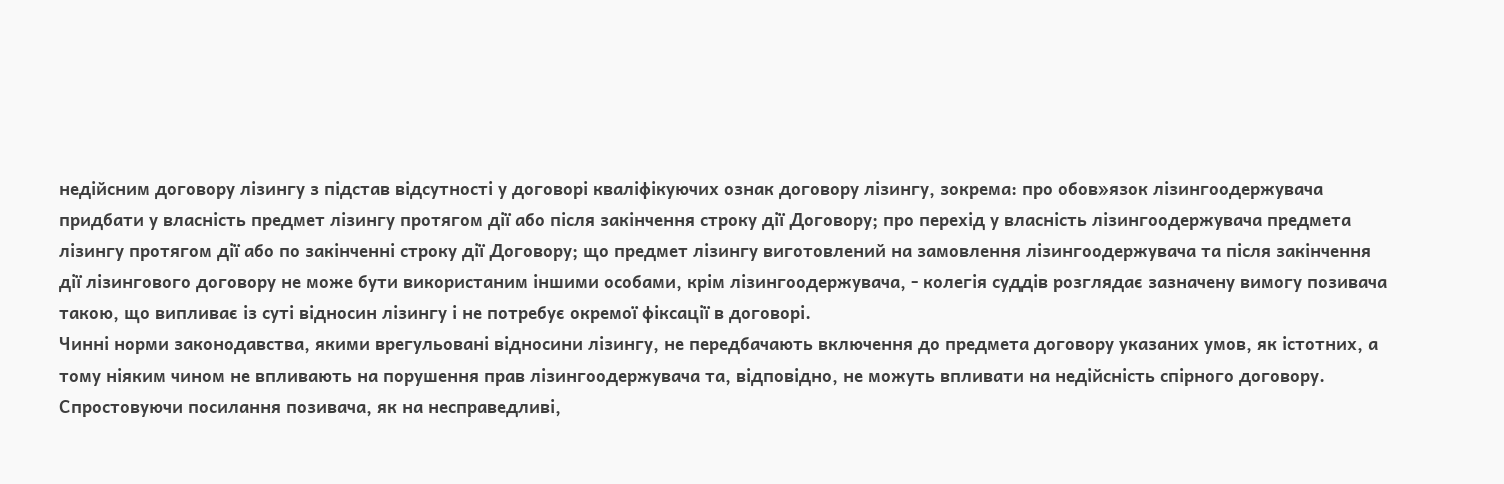недійсним договору лізингу з підстав відсутності у договорі кваліфікуючих ознак договору лізингу, зокрема: про обов»язок лізингоодержувача придбати у власність предмет лізингу протягом дії або після закінчення строку дії Договору; про перехід у власність лізингоодержувача предмета лізингу протягом дії або по закінченні строку дії Договору; що предмет лізингу виготовлений на замовлення лізингоодержувача та після закінчення дії лізингового договору не може бути використаним іншими особами, крім лізингоодержувача, - колегія суддів розглядає зазначену вимогу позивача такою, що випливає із суті відносин лізингу і не потребує окремої фіксації в договорі.
Чинні норми законодавства, якими врегульовані відносини лізингу, не передбачають включення до предмета договору указаних умов, як істотних, а тому ніяким чином не впливають на порушення прав лізингоодержувача та, відповідно, не можуть впливати на недійсність спірного договору.
Спростовуючи посилання позивача, як на несправедливі,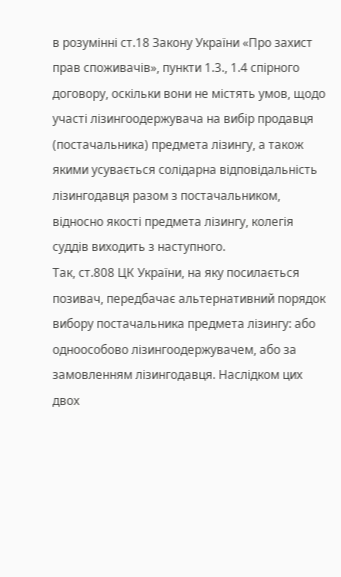в розумінні ст.18 Закону України «Про захист прав споживачів», пункти 1.3., 1.4 спірного договору, оскільки вони не містять умов, щодо участі лізингоодержувача на вибір продавця (постачальника) предмета лізингу, а також якими усувається солідарна відповідальність лізингодавця разом з постачальником, відносно якості предмета лізингу, колегія суддів виходить з наступного.
Так, ст.808 ЦК України, на яку посилається позивач, передбачає альтернативний порядок вибору постачальника предмета лізингу: або одноособово лізингоодержувачем, або за замовленням лізингодавця. Наслідком цих двох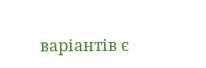варіантів є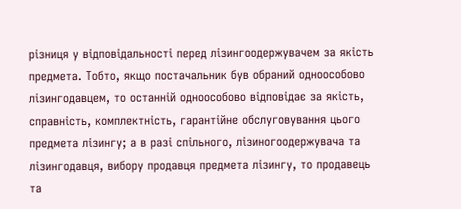різниця у відповідальності перед лізингоодержувачем за якість предмета. Тобто, якщо постачальник був обраний одноособово лізингодавцем, то останній одноособово відповідає за якість, справність, комплектність, гарантійне обслуговування цього предмета лізингу; а в разі спільного, лізиногоодержувача та лізингодавця, вибору продавця предмета лізингу, то продавець та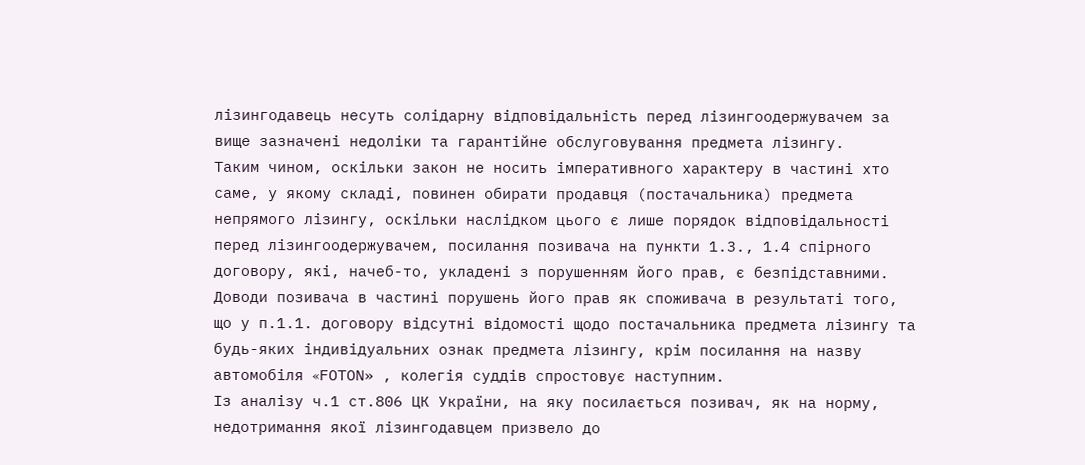лізингодавець несуть солідарну відповідальність перед лізингоодержувачем за вище зазначені недоліки та гарантійне обслуговування предмета лізингу.
Таким чином, оскільки закон не носить імперативного характеру в частині хто саме, у якому складі, повинен обирати продавця (постачальника) предмета непрямого лізингу, оскільки наслідком цього є лише порядок відповідальності перед лізингоодержувачем, посилання позивача на пункти 1.3., 1.4 спірного договору, які, начеб-то, укладені з порушенням його прав, є безпідставними.
Доводи позивача в частині порушень його прав як споживача в результаті того, що у п.1.1. договору відсутні відомості щодо постачальника предмета лізингу та будь-яких індивідуальних ознак предмета лізингу, крім посилання на назву автомобіля «FOТОN» , колегія суддів спростовує наступним.
Із аналізу ч.1 ст.806 ЦК України, на яку посилається позивач, як на норму, недотримання якої лізингодавцем призвело до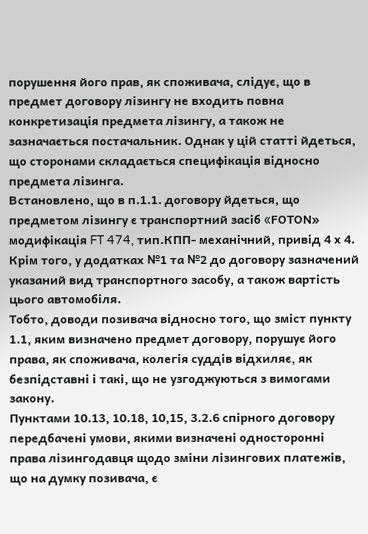порушення його прав, як споживача, слідує, що в предмет договору лізингу не входить повна конкретизація предмета лізингу, а також не зазначається постачальник. Однак у цій статті йдеться, що сторонами складається специфікація відносно предмета лізинга.
Встановлено, що в п.1.1. договору йдеться, що предметом лізингу є транспортний засіб «FOТОN» модифікація FT 474, тип.КПП- механічний, привід 4 х 4.
Крім того, у додатках №1 та №2 до договору зазначений указаний вид транспортного засобу, а також вартість цього автомобіля.
Тобто, доводи позивача відносно того, що зміст пункту 1.1, яким визначено предмет договору, порушує його права, як споживача, колегія суддів відхиляє, як безпідставні і такі, що не узгоджуються з вимогами закону.
Пунктами 10.13, 10.18, 10,15, 3.2.6 спірного договору передбачені умови, якими визначені односторонні права лізингодавця щодо зміни лізингових платежів, що на думку позивача, є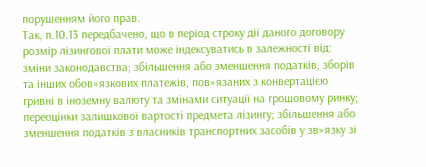порушенням його прав.
Так, п.10.13 передбачено, що в період строку дії даного договору розмір лізингової плати може індексуватись в залежності від: зміни законодавства; збільшення або зменшення податків, зборів та інших обов»язкових платежів, пов»язаних з конвертацією гривні в іноземну валюту та змінами ситуації на грошовому ринку; переоцінки залишкової вартості предмета лізингу; збільшення або зменшення податків з власників транспортних засобів у зв»язку зі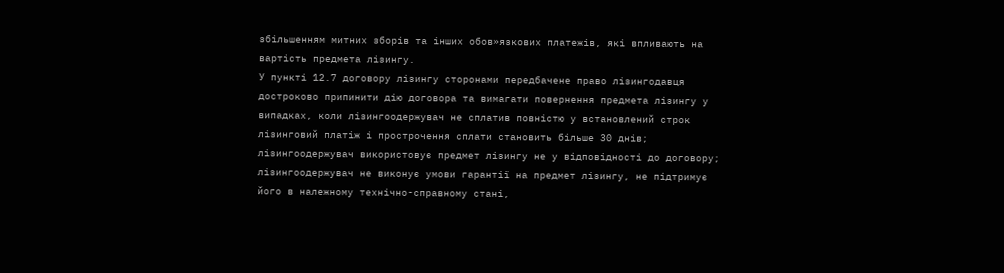збільшенням митних зборів та інших обов»язкових платежів, які впливають на вартість предмета лізингу.
У пункті 12.7 договору лізингу сторонами передбачене право лізингодавця достроково припинити дію договора та вимагати повернення предмета лізингу у випадках, коли лізингоодержувач не сплатив повністю у встановлений строк лізинговий платіж і прострочення сплати становить більше 30 днів; лізингоодержувач використовує предмет лізингу не у відповідності до договору; лізингоодержувач не виконує умови гарантії на предмет лізингу, не підтримує його в належному технічно-справному стані,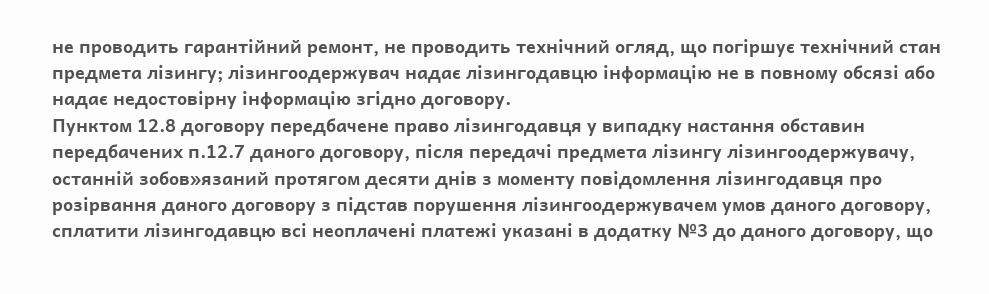не проводить гарантійний ремонт, не проводить технічний огляд, що погіршує технічний стан предмета лізингу; лізингоодержувач надає лізингодавцю інформацію не в повному обсязі або надає недостовірну інформацію згідно договору.
Пунктом 12.8 договору передбачене право лізингодавця у випадку настання обставин передбачених п.12.7 даного договору, після передачі предмета лізингу лізингоодержувачу, останній зобов»язаний протягом десяти днів з моменту повідомлення лізингодавця про розірвання даного договору з підстав порушення лізингоодержувачем умов даного договору, сплатити лізингодавцю всі неоплачені платежі указані в додатку №3 до даного договору, що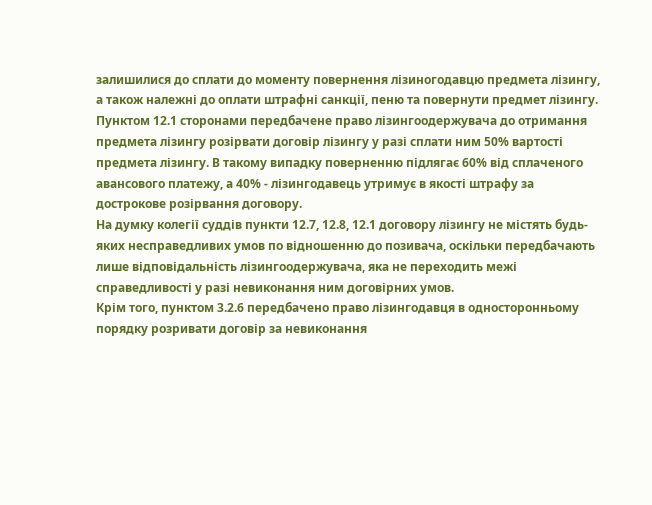залишилися до сплати до моменту повернення лізиногодавцю предмета лізингу, а також належні до оплати штрафні санкції, пеню та повернути предмет лізингу.
Пунктом 12.1 сторонами передбачене право лізингоодержувача до отримання предмета лізингу розірвати договір лізингу у разі сплати ним 50% вартості предмета лізингу. В такому випадку поверненню підлягає 60% від сплаченого авансового платежу, а 40% - лізингодавець утримує в якості штрафу за дострокове розірвання договору.
На думку колегії суддів пункти 12.7, 12.8, 12.1 договору лізингу не містять будь-яких несправедливих умов по відношенню до позивача, оскільки передбачають лише відповідальність лізингоодержувача, яка не переходить межі справедливості у разі невиконання ним договірних умов.
Крім того, пунктом 3.2.6 передбачено право лізингодавця в односторонньому порядку розривати договір за невиконання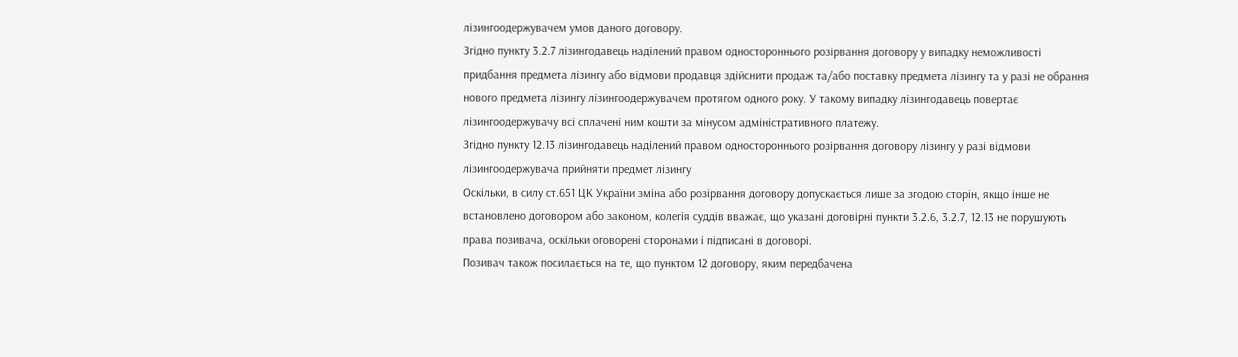лізингоодержувачем умов даного договору.
Згідно пункту 3.2.7 лізингодавець наділений правом одностороннього розірвання договору у випадку неможливості придбання предмета лізингу або відмови продавця здійснити продаж та/або поставку предмета лізингу та у разі не обрання нового предмета лізингу лізингоодержувачем протягом одного року. У такому випадку лізингодавець повертає лізингоодержувачу всі сплачені ним кошти за мінусом адміністративного платежу.
Згідно пункту 12.13 лізингодавець наділений правом одностороннього розірвання договору лізингу у разі відмови лізингоодержувача прийняти предмет лізингу
Оскільки, в силу ст.651 ЦК України зміна або розірвання договору допускається лише за згодою сторін, якщо інше не встановлено договором або законом, колегія суддів вважає, що указані договірні пункти 3.2.6, 3.2.7, 12.13 не порушують права позивача, оскільки оговорені сторонами і підписані в договорі.
Позивач також посилається на те, що пунктом 12 договору, яким передбачена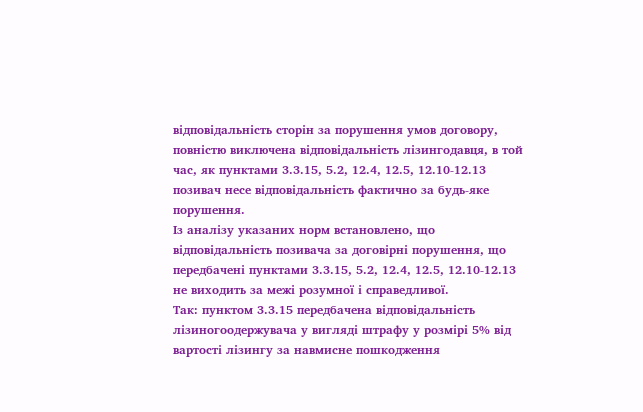відповідальність сторін за порушення умов договору, повністю виключена відповідальність лізингодавця, в той час, як пунктами 3.3.15, 5.2, 12.4, 12.5, 12.10-12.13 позивач несе відповідальність фактично за будь-яке порушення.
Із аналізу указаних норм встановлено, що відповідальність позивача за договірні порушення, що передбачені пунктами 3.3.15, 5.2, 12.4, 12.5, 12.10-12.13 не виходить за межі розумної і справедливої.
Так: пунктом 3.3.15 передбачена відповідальність лізиногоодержувача у вигляді штрафу у розмірі 5% від вартості лізингу за навмисне пошкодження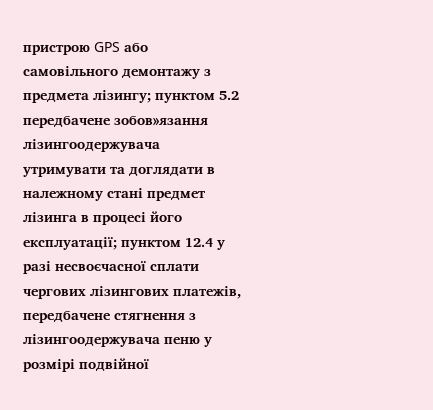пристрою GPS або самовільного демонтажу з предмета лізингу; пунктом 5.2 передбачене зобов»язання лізингоодержувача утримувати та доглядати в належному стані предмет лізинга в процесі його експлуатації; пунктом 12.4 у разі несвоєчасної сплати чергових лізингових платежів, передбачене стягнення з лізингоодержувача пеню у розмірі подвійної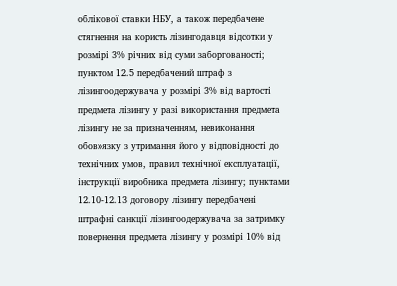облікової ставки НБУ, а також передбачене стягнення на користь лізингодавця відсотки у розмірі 3% річних від суми заборгованості; пунктом 12.5 передбачений штраф з лізингоодержувача у розмірі 3% від вартості предмета лізингу у разі використання предмета лізингу не за призначенням, невиконання обов»язку з утримання його у відповідності до технічних умов, правил технічної експлуатації, інструкції виробника предмета лізингу; пунктами 12.10-12.13 договору лізингу передбачені штрафні санкції лізингоодержувача за затримку повернення предмета лізингу у розмірі 10% від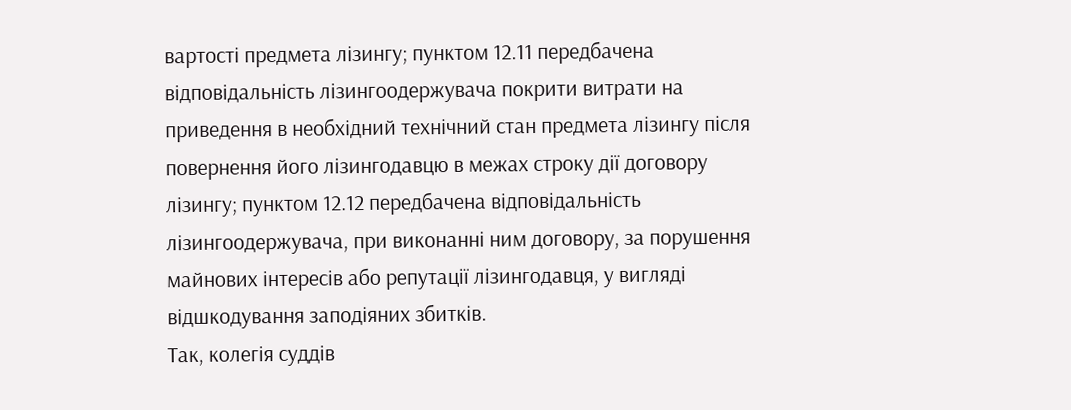вартості предмета лізингу; пунктом 12.11 передбачена відповідальність лізингоодержувача покрити витрати на приведення в необхідний технічний стан предмета лізингу після повернення його лізингодавцю в межах строку дії договору лізингу; пунктом 12.12 передбачена відповідальність лізингоодержувача, при виконанні ним договору, за порушення майнових інтересів або репутації лізингодавця, у вигляді відшкодування заподіяних збитків.
Так, колегія суддів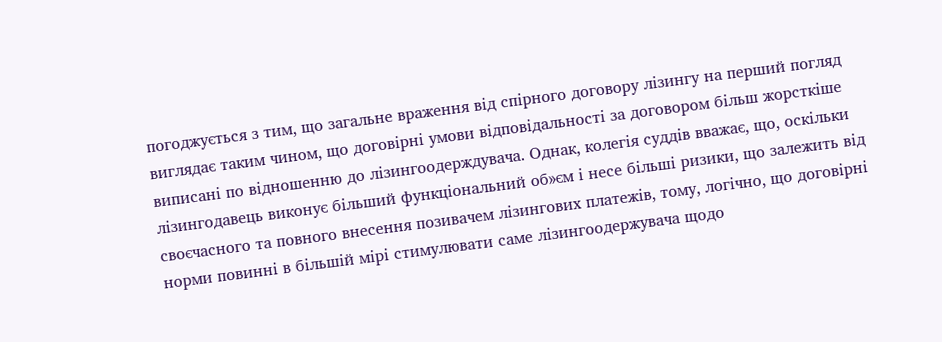погоджується з тим, що загальне враження від спірного договору лізингу на перший погляд виглядає таким чином, що договірні умови відповідальності за договором більш жорсткіше виписані по відношенню до лізингоодерждувача. Однак, колегія суддів вважає, що, оскільки лізингодавець виконує більший функціональний об»єм і несе більші ризики, що залежить від своєчасного та повного внесення позивачем лізингових платежів, тому, логічно, що договірні норми повинні в більшій мірі стимулювати саме лізингоодержувача щодо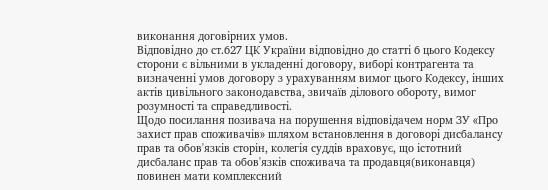виконання договірних умов.
Відповідно до ст.627 ЦК України відповідно до статті 6 цього Кодексу сторони є вільними в укладенні договору, виборі контрагента та визначенні умов договору з урахуванням вимог цього Кодексу, інших актів цивільного законодавства, звичаїв ділового обороту, вимог розумності та справедливості.
Щодо посилання позивача на порушення відповідачем норм ЗУ «Про захист прав споживачів» шляхом встановлення в договорі дисбалансу прав та обов'язків сторін, колегія суддів враховує, що істотний дисбаланс прав та обов'язків споживача та продавця(виконавця) повинен мати комплексний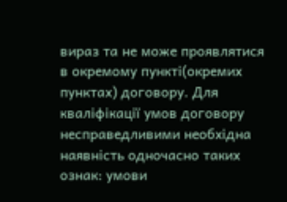вираз та не може проявлятися в окремому пункті(окремих пунктах) договору. Для кваліфікації умов договору несправедливими необхідна наявність одночасно таких ознак: умови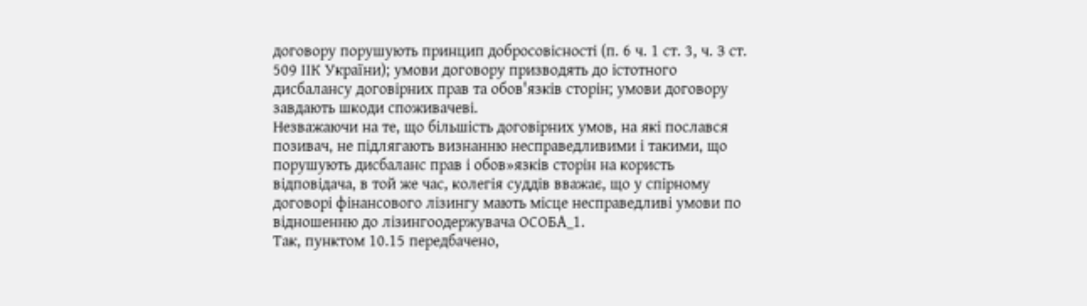договору порушують принцип добросовісності (п. 6 ч. 1 ст. 3, ч. З ст. 509 ІІК України); умови договору призводять до істотного дисбалансу договірних прав та обов'язків сторін; умови договору завдають шкоди споживачеві.
Незважаючи на те, що більшість договірних умов, на які послався позивач, не підлягають визнанню несправедливими і такими, що порушують дисбаланс прав і обов»язків сторін на користь відповідача, в той же час, колегія суддів вважає, що у спірному договорі фінансового лізингу мають місце несправедливі умови по відношенню до лізингоодержувача ОСОБА_1.
Так, пунктом 10.15 передбачено,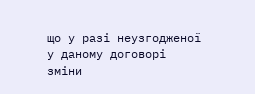що у разі неузгодженої у даному договорі зміни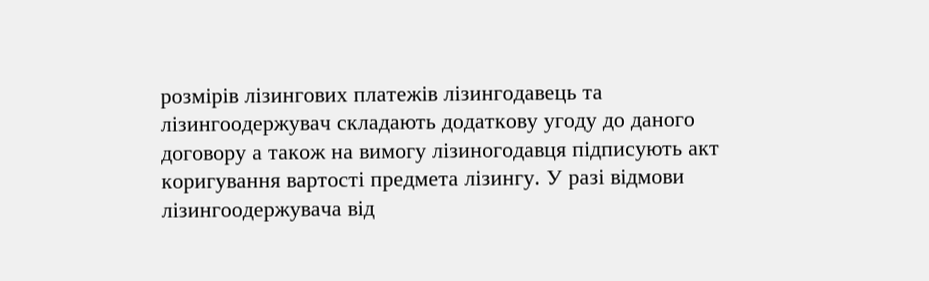розмірів лізингових платежів лізингодавець та лізингоодержувач складають додаткову угоду до даного договору а також на вимогу лізиногодавця підписують акт коригування вартості предмета лізингу. У разі відмови лізингоодержувача від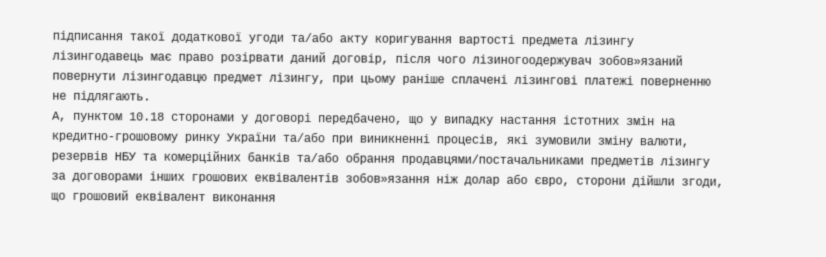підписання такої додаткової угоди та/або акту коригування вартості предмета лізингу лізингодавець має право розірвати даний договір, після чого лізиногоодержувач зобов»язаний повернути лізингодавцю предмет лізингу, при цьому раніше сплачені лізингові платежі поверненню не підлягають.
А, пунктом 10.18 сторонами у договорі передбачено, що у випадку настання істотних змін на кредитно-грошовому ринку України та/або при виникненні процесів, які зумовили зміну валюти, резервів НБУ та комерційних банків та/або обрання продавцями/постачальниками предметів лізингу за договорами інших грошових еквівалентів зобов»язання ніж долар або євро, сторони дійшли згоди, що грошовий еквівалент виконання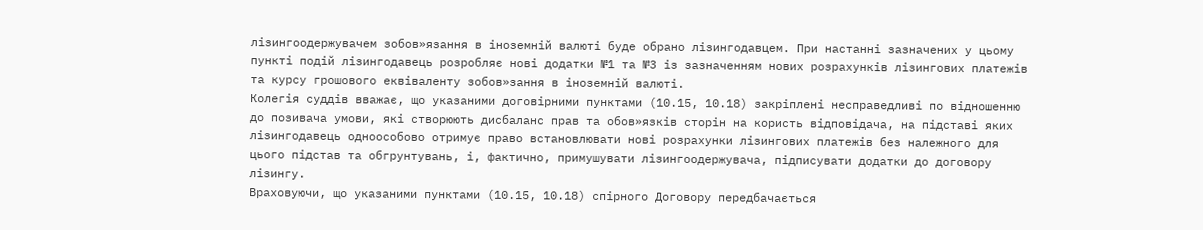лізингоодержувачем зобов»язання в іноземній валюті буде обрано лізингодавцем. При настанні зазначених у цьому пункті подій лізингодавець розробляє нові додатки №1 та №3 із зазначенням нових розрахунків лізингових платежів та курсу грошового еквіваленту зобов»зання в іноземній валюті.
Колегія суддів вважає, що указаними договірними пунктами (10.15, 10.18) закріплені несправедливі по відношенню до позивача умови, які створюють дисбаланс прав та обов»язків сторін на користь відповідача, на підставі яких лізингодавець одноособово отримує право встановлювати нові розрахунки лізингових платежів без належного для цього підстав та обгрунтувань, і, фактично, примушувати лізингоодержувача, підписувати додатки до договору лізингу.
Враховуючи, що указаними пунктами (10.15, 10.18) спірного Договору передбачається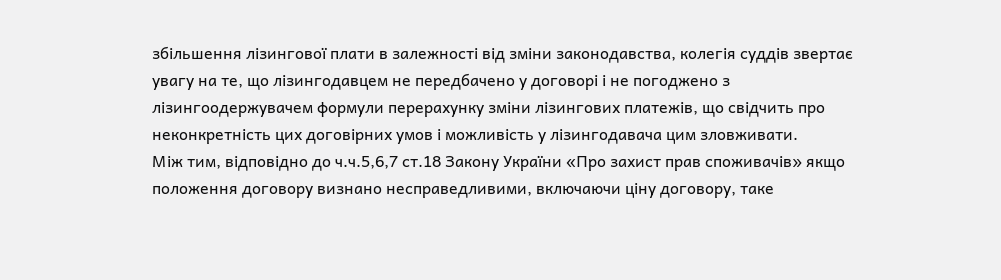збільшення лізингової плати в залежності від зміни законодавства, колегія суддів звертає увагу на те, що лізингодавцем не передбачено у договорі і не погоджено з лізингоодержувачем формули перерахунку зміни лізингових платежів, що свідчить про неконкретність цих договірних умов і можливість у лізингодавача цим зловживати.
Між тим, відповідно до ч.ч.5,6,7 ст.18 Закону України «Про захист прав споживачів» якщо положення договору визнано несправедливими, включаючи ціну договору, таке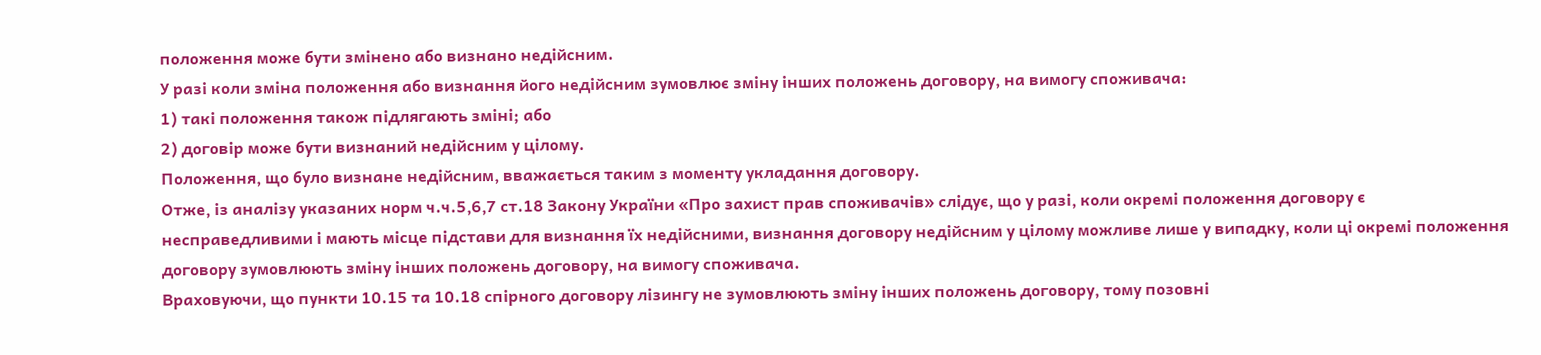положення може бути змінено або визнано недійсним.
У разі коли зміна положення або визнання його недійсним зумовлює зміну інших положень договору, на вимогу споживача:
1) такі положення також підлягають зміні; або
2) договір може бути визнаний недійсним у цілому.
Положення, що було визнане недійсним, вважається таким з моменту укладання договору.
Отже, із аналізу указаних норм ч.ч.5,6,7 ст.18 Закону України «Про захист прав споживачів» слідує, що у разі, коли окремі положення договору є несправедливими і мають місце підстави для визнання їх недійсними, визнання договору недійсним у цілому можливе лише у випадку, коли ці окремі положення договору зумовлюють зміну інших положень договору, на вимогу споживача.
Враховуючи, що пункти 10.15 та 10.18 спірного договору лізингу не зумовлюють зміну інших положень договору, тому позовні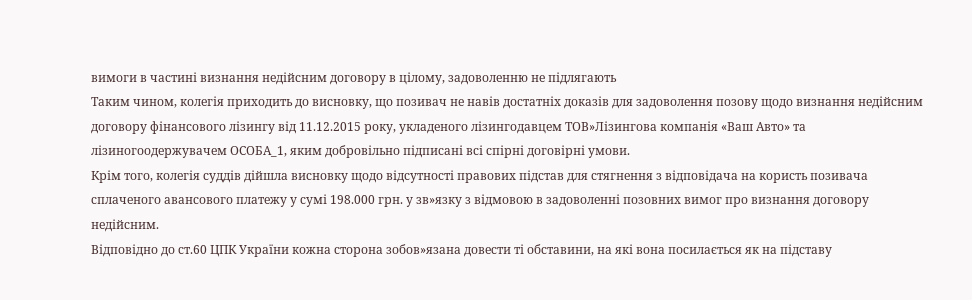вимоги в частині визнання недійсним договору в цілому, задоволенню не підлягають
Таким чином, колегія приходить до висновку, що позивач не навів достатніх доказів для задоволення позову щодо визнання недійсним договору фінансового лізингу від 11.12.2015 року, укладеного лізингодавцем ТОВ»Лізингова компанія «Ваш Авто» та лізиногоодержувачем ОСОБА_1, яким добровільно підписані всі спірні договірні умови.
Крім того, колегія суддів дійшла висновку щодо відсутності правових підстав для стягнення з відповідача на користь позивача сплаченого авансового платежу у сумі 198.000 грн. у зв»язку з відмовою в задоволенні позовних вимог про визнання договору недійсним.
Відповідно до ст.60 ЦПК України кожна сторона зобов»язана довести ті обставини, на які вона посилається як на підставу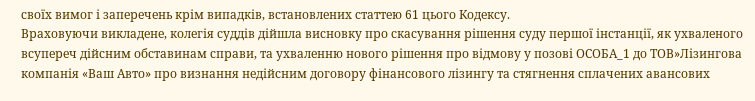своїх вимог і заперечень крім випадків, встановлених статтею 61 цього Кодексу.
Враховуючи викладене, колегія суддів дійшла висновку про скасування рішення суду першої інстанції, як ухваленого всупереч дійсним обставинам справи, та ухваленню нового рішення про відмову у позові ОСОБА_1 до ТОВ»Лізингова компанія «Ваш Авто» про визнання недійсним договору фінансового лізингу та стягнення сплачених авансових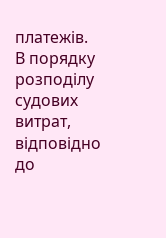платежів.
В порядку розподілу судових витрат, відповідно до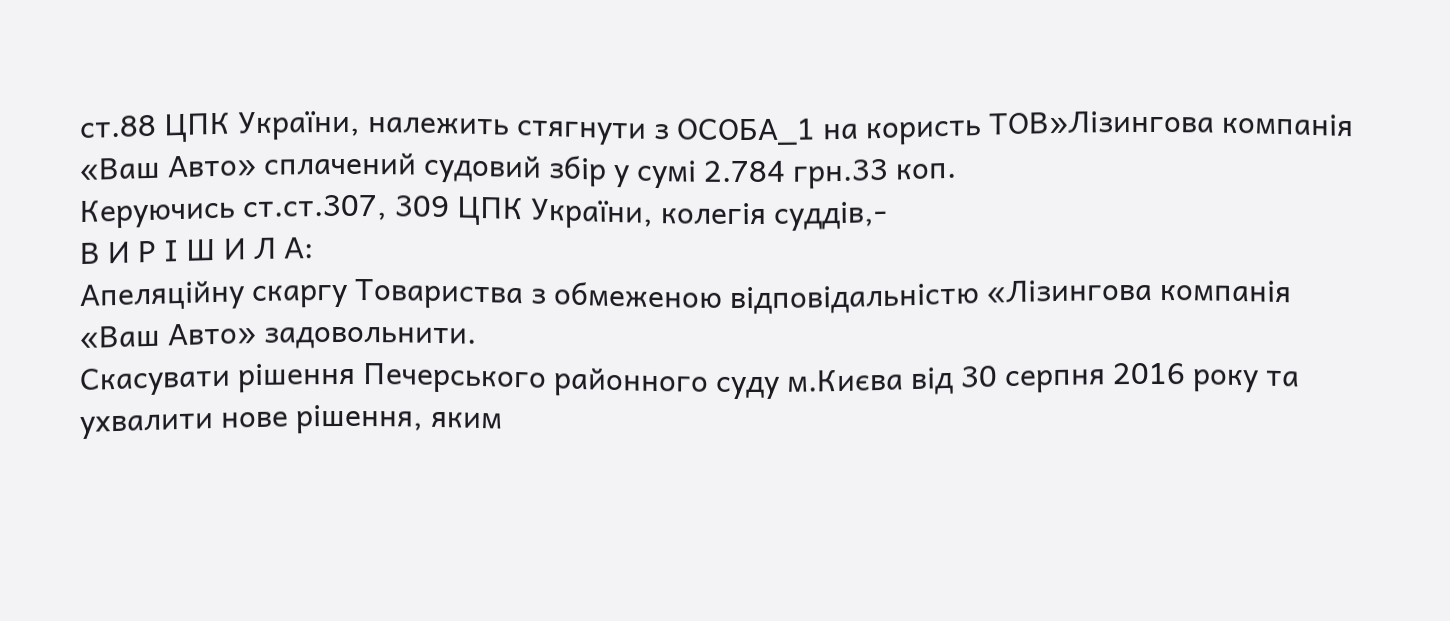ст.88 ЦПК України, належить стягнути з ОСОБА_1 на користь ТОВ»Лізингова компанія «Ваш Авто» сплачений судовий збір у сумі 2.784 грн.33 коп.
Керуючись ст.ст.307, 309 ЦПК України, колегія суддів,-
В И Р І Ш И Л А:
Апеляційну скаргу Товариства з обмеженою відповідальністю «Лізингова компанія «Ваш Авто» задовольнити.
Скасувати рішення Печерського районного суду м.Києва від 30 серпня 2016 року та ухвалити нове рішення, яким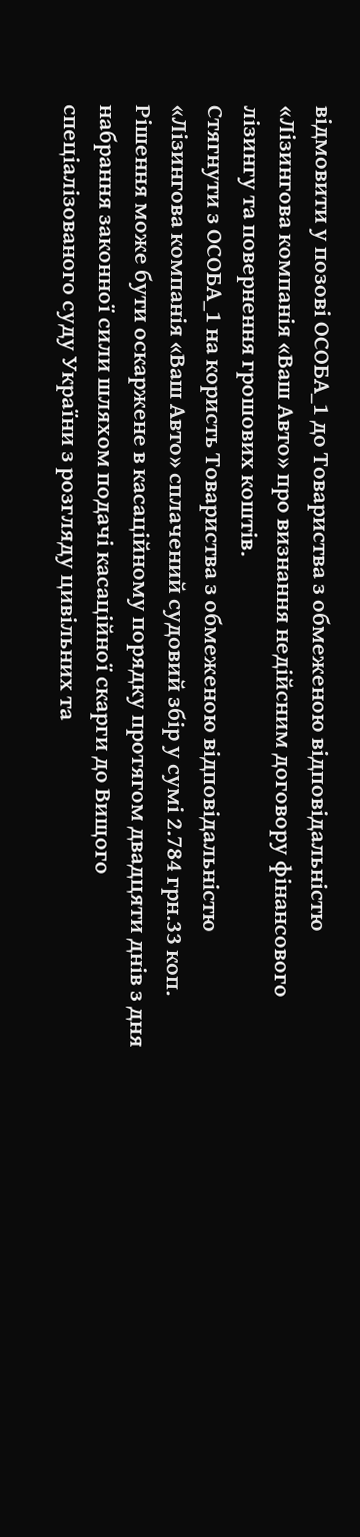відмовити у позові ОСОБА_1 до Товариства з обмеженою відповідальністю «Лізингова компанія «Ваш Авто» про визнання недійсним договору фінансового лізингу та повернення грошових коштів.
Стягнути з ОСОБА_1 на користь Товариства з обмеженою відповідальністю «Лізингова компанія «Ваш Авто» сплачений судовий збір у сумі 2.784 грн.33 коп.
Рішення може бути оскаржене в касаційному порядку протягом двадцяти днів з дня набрання законної сили шляхом подачі касаційної скарги до Вищого спеціалізованого суду України з розгляду цивільних та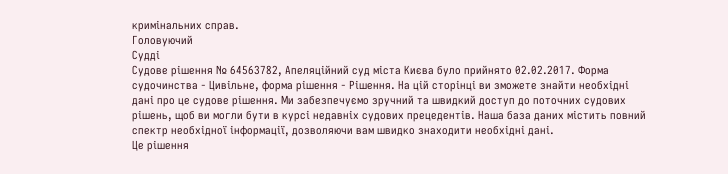кримінальних справ.
Головуючий
Судді
Судове рішення № 64563782, Апеляційний суд міста Києва було прийнято 02.02.2017. Форма судочинства - Цивільне, форма рішення - Рішення. На цій сторінці ви зможете знайти необхідні дані про це судове рішення. Ми забезпечуємо зручний та швидкий доступ до поточних судових рішень, щоб ви могли бути в курсі недавніх судових прецедентів. Наша база даних містить повний спектр необхідної інформації, дозволяючи вам швидко знаходити необхідні дані.
Це рішення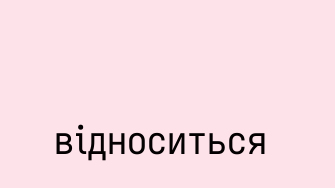відноситься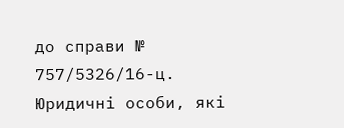до справи № 757/5326/16-ц. Юридичні особи, які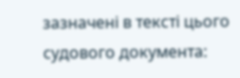зазначені в тексті цього судового документа: